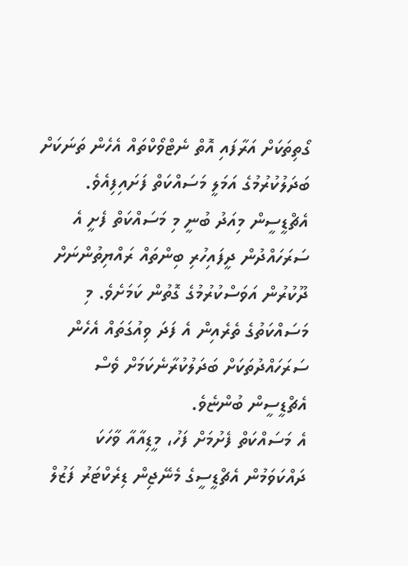ގޯތިތަކަށް އަރާފައި އޮތް ނެޓްވޯކްތައް އެހެން ތަނަކަށް ބަދަލުކުރުމުގެ އަމަލީ މަސައްކަތް ފަށައިފިއެވެ.
އެޗްޑީސީން މިއަދު ބުނީ މި މަސައްކަތް ފެށީ އެ ސަރަހައްދުން ދީފައިހުރި ބިންތައް ރައްޔިތުންނަށް ދޫކުރުން އަވަސްކުރުމުގެ ގޮތުން ކަމަށެވެ. މި މަސައްކަތުގެ ތެރެއިން އެ ފަދަ ވިއުގަތައް އެހެން ސަރަހައްދުތަކަށް ބަދަލުކުރާނެކަމަށް ވެސް އެޗްޑީސީން ބުންޏެވެ.
އެ މަސައްކަތް ފެށުމަށް ފަހު، މީޑިއާއާ ވާހަކަ ދައްކަވަމުން އެޗްޑީސީގެ މެނޭޖިން ޑިރެކްޓަރު ފަޒުލް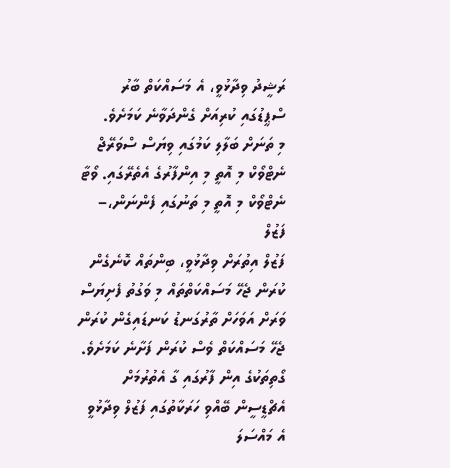ރަޝީދު ވިދާޅުވީ، އެ މަސައްކަތް ބާރު ސްޕީޑުގައި ކުރިއަށް ގެންދަވާނެ ކަމަށެވެ.
މި ތަނަށް ބަލާލި ކަމުގައި ވިޔަސް ސްވަރޭޖް ނެޓްވޯކް މި އޮތީ މި އިންފާރުގެ އެތެރޭގައި. ވޯޓާ ނެޓްވޯކް މި އޮތީ މި ތަނުގައި ފެންނަން،– ފަޒުލް
ފަޒުލް އިތުރަށް ވިދާޅުވީ، ބިންތައް ކޮނެގެން ކުރަން ޖެހޭ މަސައްކަތްތައް މި ވަގުތު ފެށިޔަސް ވަރަށް އަވަހަށް ތާރުގަނޑު ކަނޑައިގެން ކުރަން ޖެހޭ މަސައްކަތް ވެސް ކުރަން ފަށާނެ ކަމަށެވެ.
ގޯތިތަކުގެ އިން ފާރުގައި ގާ އެތުރުމަށް އެޗްޑީސީން ބޭއްވި ހަރަކާތުގައި ފަޒުލް ވިދާޅުވީ އެ މައްސަލަ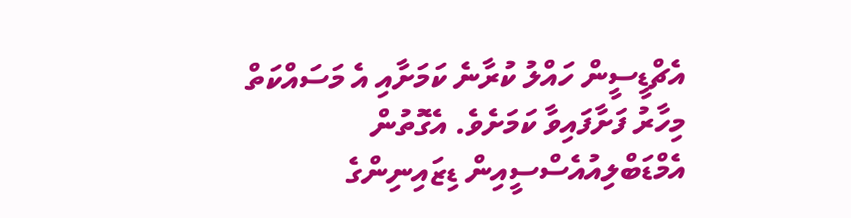އެޗްޑީސީން ހައްލު ކުރާނެ ކަމަށާއި އެ މަސައްކަތް މިހާރު ފަށާފައިވާ ކަމަށެވެ. އެގޮތުން އެމްޑަބްލިއުއެސްސީއިން ޑިޒައިނިންގެ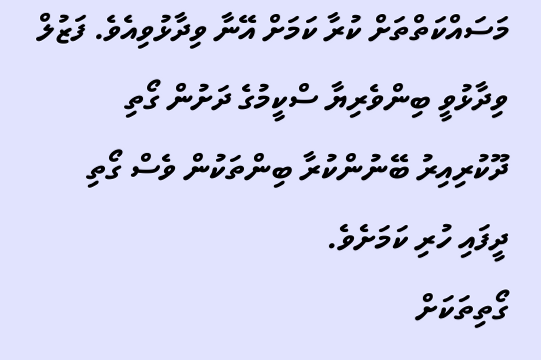މަސައްކަތްތަށް ކުރާ ކަމަށް އޭނާ ވިދާޅުވިއެވެ. ފަޒުލް ވިދާޅުވީ ބިންވެރިޔާ ސްކީމުގެ ދަށުން ގޯތި ދޫކުރިއިރު ބޭނުންކުރާ ބިންތަކުން ވެސް ގޯތި ދީފައި ހުރި ކަމަށެވެ.
ގޯތިތަކަށް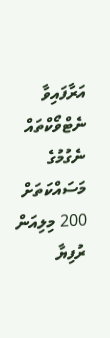އަރާފައިވާ ނެޓްވޯކްތައް ނެގުމުގެ މަސައްކަތަށް 200 މިލިއަން ރުފިޔާ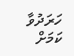ހަރަދުވާ ކަމަށް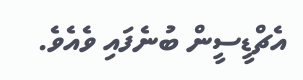އެޗްޑީސީން ބުނެފައި ވެއެވެ.